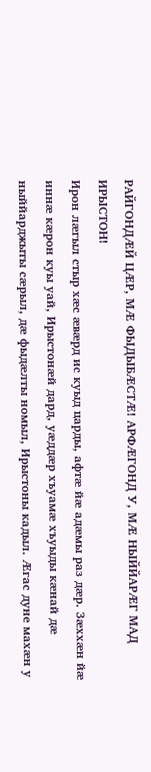РАЙГОНДÆЙ ЦÆР, МÆ ФЫДЫБÆСТÆ! АРФÆГОНД У, МÆ НЫЙЙАРÆГ МАД ИРЫСТОН!
Ирон лæгыл стыр хæс æвæрд ис куыд царды, афтæ йæ адæмы раз дæр. Зæххæн йæ иннæ кæрон куы уай, Ирыстонæй дард, уæддæр хъуамæ хъуыды кæнай дæ ныййарджыты сæрыл, дæ фыдæлты номыл, Ирыстоны кадыл. Æгас дуне махæн у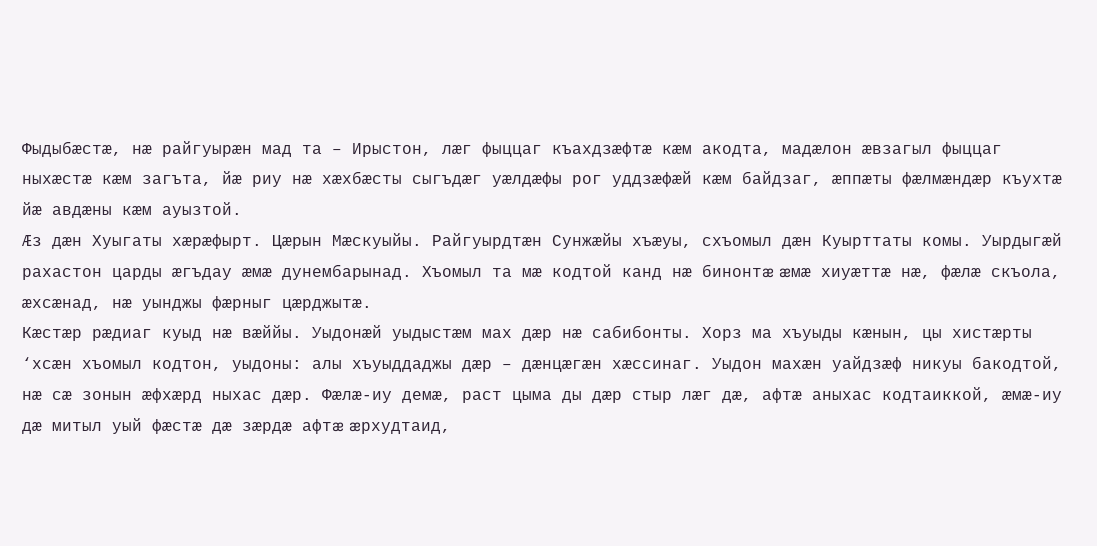Фыдыбæстæ, нæ райгуырæн мад та – Ирыстон, лæг фыццаг къахдзæфтæ кæм акодта, мадæлон æвзагыл фыццаг ныхæстæ кæм загъта, йæ риу нæ хæхбæсты сыгъдæг уæлдæфы рог уддзæфæй кæм байдзаг, æппæты фæлмæндæр къухтæ йæ авдæны кæм ауызтой.
Æз дæн Хуыгаты хæрæфырт. Цæрын Мæскуыйы. Райгуырдтæн Сунжæйы хъæуы, схъомыл дæн Куырттаты комы. Уырдыгæй рахастон царды æгъдау æмæ дунембарынад. Хъомыл та мæ кодтой канд нæ бинонтæ æмæ хиуæттæ нæ, фæлæ скъола, æхсæнад, нæ уынджы фæрныг цæрджытæ.
Кæстæр рæдиаг куыд нæ вæййы. Уыдонæй уыдыстæм мах дæр нæ сабибонты. Хорз ма хъуыды кæнын, цы хистæрты ‘хсæн хъомыл кодтон, уыдоны: алы хъуыддаджы дæр – дæнцæгæн хæссинаг. Уыдон махæн уайдзæф никуы бакодтой, нæ сæ зонын æфхæрд ныхас дæр. Фæлæ-иу демæ, раст цыма ды дæр стыр лæг дæ, афтæ аныхас кодтаиккой, æмæ-иу дæ митыл уый фæстæ дæ зæрдæ афтæ æрхудтаид,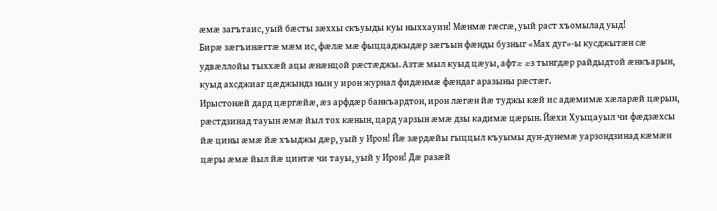æмæ загътаис, уый бæсты зæххы скъуыды куы ныххауин! Мæнмæ гæсгæ, уый раст хъомылад уыд!
Бирæ зæгъинæгтæ мæм ис, фæлæ мæ фыццаджыдæр зæгъын фæнды бузныг «Мах дуг»-ы кусджытæн сæ удвæллойы тыххæй ацы æнæнцой рæстæджы. Азтæ мыл куыд цæуы, афтæ æз тынгдæр райдыдтой æнкъарын, куыд ахсджиаг цæджындз нын у ирон журнал фидæнмæ фæндаг аразыны рæстæг.
Ирыстонæй дард цæргæйæ, æз арфдæр банкъардтон, ирон лæгæн йæ туджы кæй ис адæмимæ хæларæй цæрын, рæстдзинад тауын æмæ йыл тох кæнын, цард уарзын æмæ дзы кадимæ цæрын. Йæхи Хуыцауыл чи фæдзæхсы йæ цины æмæ йæ хъыджы дæр, уый у Ирон! Йæ зæрдæйы гыццыл къуымы дун-дунемæ уарзондзинад кæмæн цæры æмæ йыл йæ цинтæ чи тауы, уый у Ирон! Дæ разæй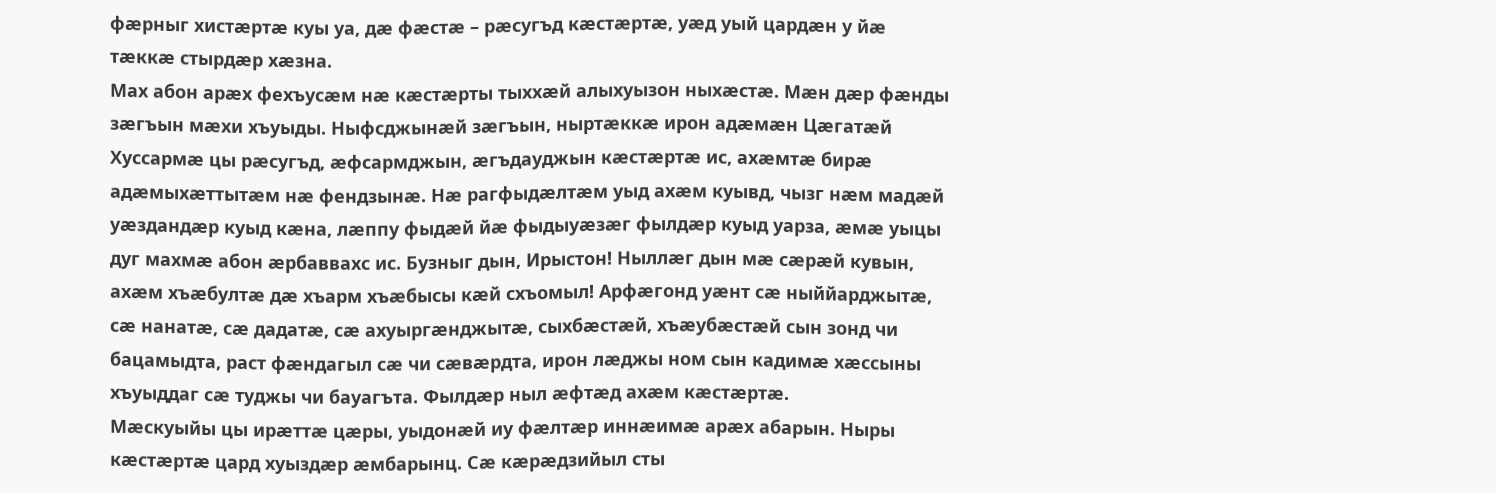фæрныг хистæртæ куы уа, дæ фæстæ – рæсугъд кæстæртæ, уæд уый цардæн у йæ тæккæ стырдæр хæзна.
Мах абон арæх фехъусæм нæ кæстæрты тыххæй алыхуызон ныхæстæ. Мæн дæр фæнды зæгъын мæхи хъуыды. Ныфсджынæй зæгъын, ныртæккæ ирон адæмæн Цæгатæй Хуссармæ цы рæсугъд, æфсармджын, æгъдауджын кæстæртæ ис, ахæмтæ бирæ адæмыхæттытæм нæ фендзынæ. Нæ рагфыдæлтæм уыд ахæм куывд, чызг нæм мадæй уæздандæр куыд кæна, лæппу фыдæй йæ фыдыуæзæг фылдæр куыд уарза, æмæ уыцы дуг махмæ абон æрбаввахс ис. Бузныг дын, Ирыстон! Ныллæг дын мæ сæрæй кувын, ахæм хъæбултæ дæ хъарм хъæбысы кæй схъомыл! Арфæгонд уæнт сæ ныййарджытæ, сæ нанатæ, сæ дадатæ, сæ ахуыргæнджытæ, сыхбæстæй, хъæубæстæй сын зонд чи бацамыдта, раст фæндагыл сæ чи сæвæрдта, ирон лæджы ном сын кадимæ хæссыны хъуыддаг сæ туджы чи бауагъта. Фылдæр ныл æфтæд ахæм кæстæртæ.
Мæскуыйы цы ирæттæ цæры, уыдонæй иу фæлтæр иннæимæ арæх абарын. Ныры кæстæртæ цард хуыздæр æмбарынц. Сæ кæрæдзийыл сты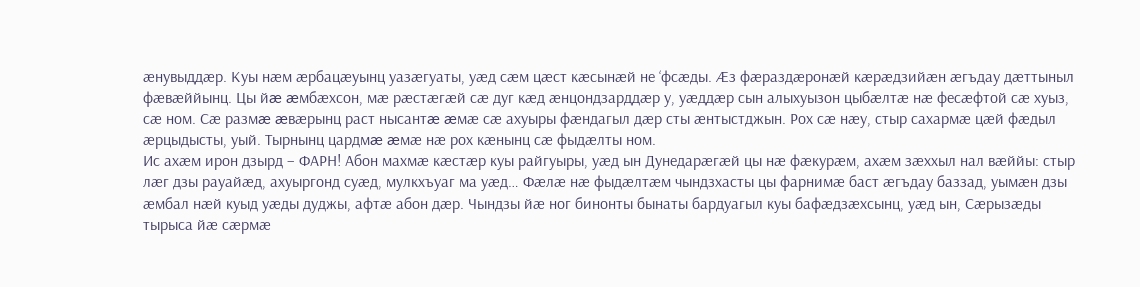æнувыддæр. Куы нæм æрбацæуынц уазæгуаты, уæд сæм цæст кæсынæй не ‘фсæды. Æз фæраздæронæй кæрæдзийæн æгъдау дæттыныл фæвæййынц. Цы йæ æмбæхсон, мæ рæстæгæй сæ дуг кæд æнцондзарддæр у, уæддæр сын алыхуызон цыбæлтæ нæ фесæфтой сæ хуыз, сæ ном. Сæ размæ æвæрынц раст нысантæ æмæ сæ ахуыры фæндагыл дæр сты æнтыстджын. Рох сæ нæу, стыр сахармæ цæй фæдыл æрцыдысты, уый. Тырнынц цардмæ æмæ нæ рох кæнынц сæ фыдæлты ном.
Ис ахæм ирон дзырд – ФАРН! Абон махмæ кæстæр куы райгуыры, уæд ын Дунедарæгæй цы нæ фæкурæм, ахæм зæххыл нал вæййы: стыр лæг дзы рауайæд, ахуыргонд суæд, мулкхъуаг ма уæд… Фæлæ нæ фыдæлтæм чындзхасты цы фарнимæ баст æгъдау баззад, уымæн дзы æмбал нæй куыд уæды дуджы, афтæ абон дæр. Чындзы йæ ног бинонты бынаты бардуагыл куы бафæдзæхсынц, уæд ын, Сæрызæды тырыса йæ сæрмæ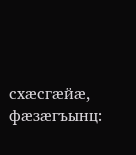схæсгæйæ, фæзæгъынц: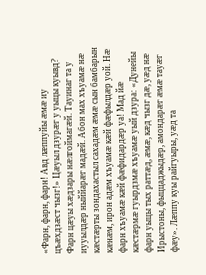«Фарн, фарн, фарн! Авд лæппуйы æмæ иу цъæхдзæст чызг!» Цæуыл дзурæг у уыцы куывд? Фарн цæуы хæдзары нæлгоймагæй. Тауинаг та у иууылдæр ныййарæг мадæй. Абон мах хъуамæ нæ кæстæрты зондахастыл сахадæм æмæ сын бамбарын кæнæм, ирон адæм хъуамæ кæй фæфылдæр уой. Нæ фарн хъуамæ кæй фæфидардæр уа! Мад йæ кæстæрмæ гуырдзмæ хъуамæ уый дзура: «Дунейы фарн уыцы тых раттæд, æмæ, кæд чызг дæ, уæд нæ Ирыстоны, фыццаджыдæр, амондарæг æмæ тауæг фæу». Лæппу куы райгуыры, уæд та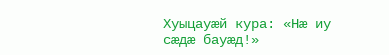Хуыцауæй кура: «Нæ иу сæдæ бауæд!»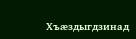Хъæздыгдзинад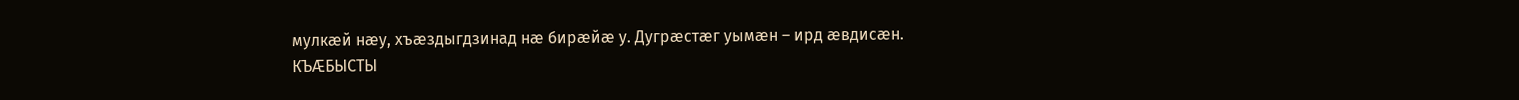мулкæй нæу, хъæздыгдзинад нæ бирæйæ у. Дугрæстæг уымæн – ирд æвдисæн.
КЪÆБЫСТЫ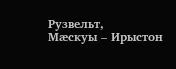Рузвельт,
Мæскуы – Ирыстон